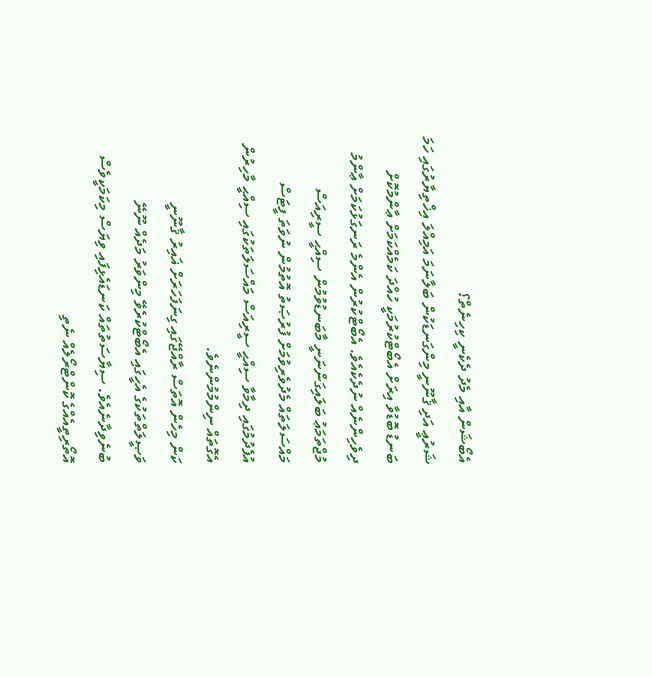އެބޯޝަން އާއި މެދު ދެކެނީ ކިހިނެތް؟
ޝަރުޢީ އަދި ޤާނޫނީ މިންގަނޑަކުން ބަލާނަމަ އަމިއްލަ އިޚްތިޔާރުގައި ހަމަ ބަނޑު ބޮޑުވާ އިރަށް އެބޯޓްކުރުމަކީ ހުއްދަ ކަމެއްކަމަށް ޢާންމުކޮށް ދިވެހިންނެއް ނުދެކެއެވެ. އެބޯޓްކުރުން އެންމެ ރަނގަޅުކަމަށް ޢާންމު މުޖްތަމަޢު ބަލައިގަންނަނީ މާބަނޑުވުމުން ސިއްޙީ ސީރިއަސް މައްސަލަތައް މެދުވެރިވުމަށް ފުރުޞަތު އޮތުމުން ނުވަތަ ފީޓަސް އުފެދުމުގައި ދިމާވާ ސިއްޙީ ސީރިއަސް މައްސަލަތަކުގައި ސިއްޙީ މާހިރުން އެގޮތައް ނިންމުމުންނެވެ.
ކަން މިހެން އޮތަސް ރާއްޖޭގައި ގިނަފަހަރަށް ޣައިރު ޤާނޫނީ ވަޞީލަތްތަކުގެ އެހީގައި އެބޯޓްކުރެވޭ މިންވަރު މަދެއް ނޫނޭ ބުނެވިދާނެއެވެ. ސިޔާސަތުތައް ކަނޑައެޅިފައި ވިޔަސް މިކަމަކީވެސް އޮތޯރިތީއެއްގެ ކޮންޓްރޯލެއް ނެތި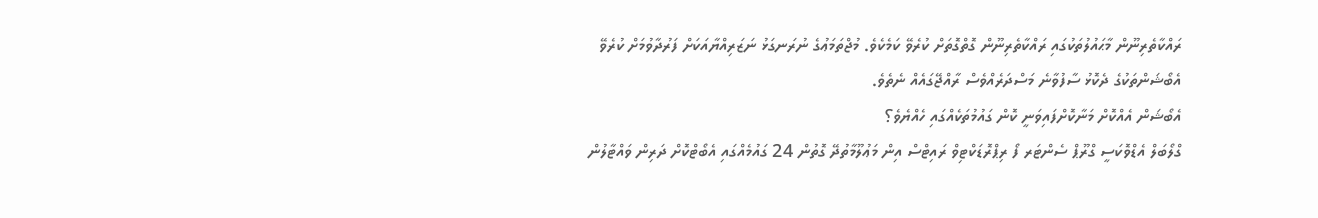ރައްކާތެރިނޫން މާޙައުލުތަކުގައި ރައްކާތެރިނޫން ގޮތްގޮތަށް ކުރެވޭ ކަމެކެވެ. މުޖްތަމަޢުގެ ނުރަނގަޅު ނަޒަރިއްޔާއަކަށް ފަރުދާވުމަށް ކުރެވޭ އެބޯޝަންތަކުގެ ދެކޮޅު ސާފުވާނެ މަސްދަރެއްވެސް ރާއްޖޭގައެއް ނެތެވެ.
އެބޯޝަން އެއްކޮށް މަނާކޮށްފައިވަނީ ކޮން ގައުމުތަކެއްގައި ހެއްޔެވެ؟
ގްލޯބަލް އެޑްވޮކަސީ ގްރޫޕް ސެންޓަރ ފޯ ރިޕްރޮޑަކްޓިވް ރައިޓްސް އިން މަޢުލޫމާތުދޭ ގޮތުން 24 ގައުމެއްގައި އެބޯޓްކޮށް ދަރިން ވައްޓާލުން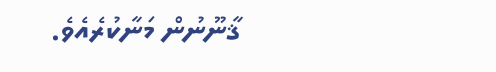ޤާނޫނުން މަނާކުރެއެވެ.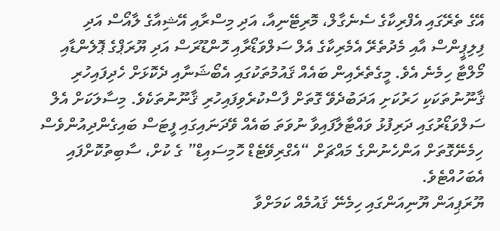އޭގެ ތެރޭގައި އެފްރިކާގެ ސެނެގާލް، މޮރިޓޭނިއާ، އަދި މިސްރާއި އޭޝިއާގެ ލާއޯސް އަދި ފިލިޕީންސް އާއި މެދުތެރޭ އެމެރިކާގެ އެލް ސަލްވަޑޯރާއި ހޮންޑޫރަސް އަދި ޔޫރަޕްގެ ޕޮލެންޑާއި މޯލްޓާ ހިމެނެ އެވެ. މީގެތެރެއިން ބައެއް ޤައުމުތަކުގައި އެބޯޝަނާއި ދެކޮޅަށް ހެދިފައިހުރި ޤާނޫނުތަކަކި ހަރުކަށި އަދަބުދެވޭ ގޮތަށް ފާސްކުރެވިފައިހުރި ޤާނޫނުތަކެވެ. މިސާލަކަށް އެލް ސަލްވަޑޯރުގައި ދަރިފުޅު ވައްޓާލާފައިވާ ނުވަތަ ބައެއް ވޭދަނައިގައި ފީޓަސް ބައިގެންދިއުންވެސް ހިމެނޭގޮތަށް އަންހެނުންގެ މައްޗަށް “އެގްރިވޭޓެޑް ހޮމިސައިޑް” ގެ ކުށް، ސާބިތުކޮށްފައި އެބަހުއްޓެވެ.
ޔޫރަޕިއަން ޔޫނިއަންގައި ހިމެނޭ ޤައުމެއް ކަމަށްވާ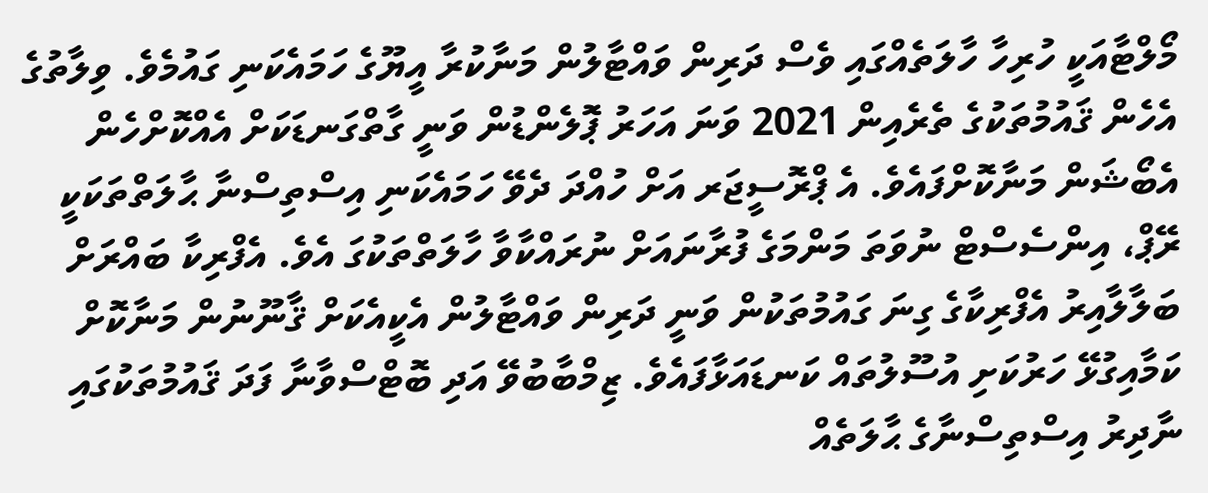މޯލްޓާއަކީ ހުރިހާ ހާލަތެއްގައި ވެސް ދަރިން ވައްޓާލުން މަނާކުރާ އީޔޫގެ ހަމައެކަނި ގައުމެވެ. ވިލާތުގެ އެހެން ޤައުމުތަކުގެ ތެރެއިން 2021 ވަނަ އަހަރު ޕޮލެންޑުން ވަނީ ގާތްގަނޑަކަށް އެއްކޮށްހެން އެބޯޝަން މަނާކޮށްފައެވެ. އެ ޕްރޮސީޖަރ އަށް ހުއްދަ ދެވޭ ހަމައެކަނި އިސްތިސްނާ ޙާލަތްތަކަކީ ރޭޕް، އިންސެސްޓް ނުވަތަ މަންމަގެ ފުރާނައަށް ނުރައްކާވާ ހާލަތްތަކުގަ އެވެ. އެފްރިކާ ބައްރަށް ބަލާލާއިރު އެފްރިކާގެ ގިނަ ގައުމުތަކުން ވަނީ ދަރިން ވައްޓާލުން އެކީއެކަށް ޤާނޫނުން މަނާކޮށް ކަމާއިގުޅޭ ހަރުކަށި އުސޫލުތައް ކަނޑައަޅާފައެވެ. ޒިމްބާބުވޭ އަދި ބޮޓްސްވާނާ ފަދަ ޤައުމުތަކުގައި ނާދިރު އިސްތިސްނާގެ ޙާލަތެއް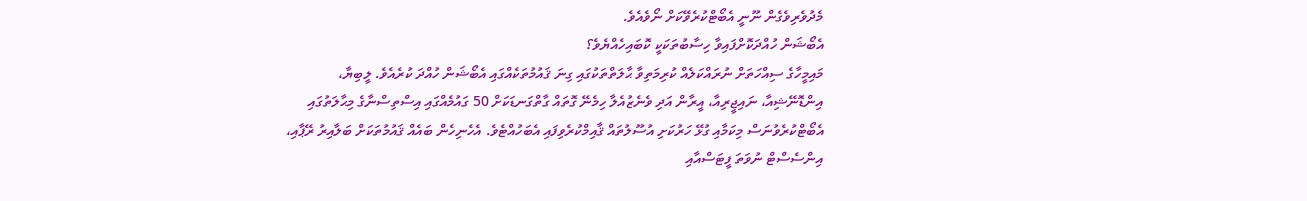މެދުވެރިވެގެން ނޫނީ އެބޯޓްކުރެވޭކަށް ނޯވެއެވެ.
އެބޯޝަން ހުއްދަކޮށްފައިވާ ހިސާބުތަކަކީ ކޮބައިހެއްޔެވެ؟
މައިމީހާގެ ސިއްހަތަށް ނުރައްކަލެއް ކުރިމަތިވާ ޙާލަތްތަކުގައި ގިނަ ޤައުމުތަކެއްގައި އެބޯޝަން ހުއްދަ ކުރެއެވެ. ލީބިޔާ، އިންޑޮނޭޝިއާ، ނައިޖީރިއާ، އީރާން އަދި ވެނެޒުއެލާ ހިމެނޭ ގޮތައް ގާތްގަނޑަކަށް 50 ގައުމެއްގައި އިސްތިސްނާގެ މިޙާލަތުގައި އެބޯޓްކުރެވުނަސް މިކަމާއި ގުޅޭ ހަރުކަށި އުސޫލުތައް ޤާއިމްކުރެވިފައި އެބަހުއްޓެވެ. އެހެނިހެން ބައެއް ޤައުމުތަކަށް ބަލާއިރު ރޭޕާއި، އިންސެސްޓް ނުވަތަ ފީޓަސްއާއި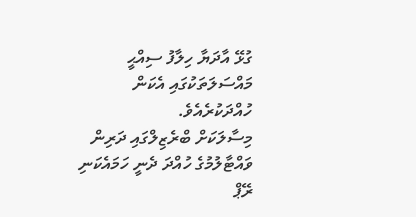ގުޅޭ އާދަޔާ ހިލާފު ސިއްޙީ މައްސަލަތަކުގައި އެކަން ހުއްދަކުރެއެވެ.
މިސާލަކަށް ބްރެޒިލްގައި ދަރިން ވައްޓާލުމުގެ ހުއްދަ ދެނީ ހަމައެކަނި ރޭޕް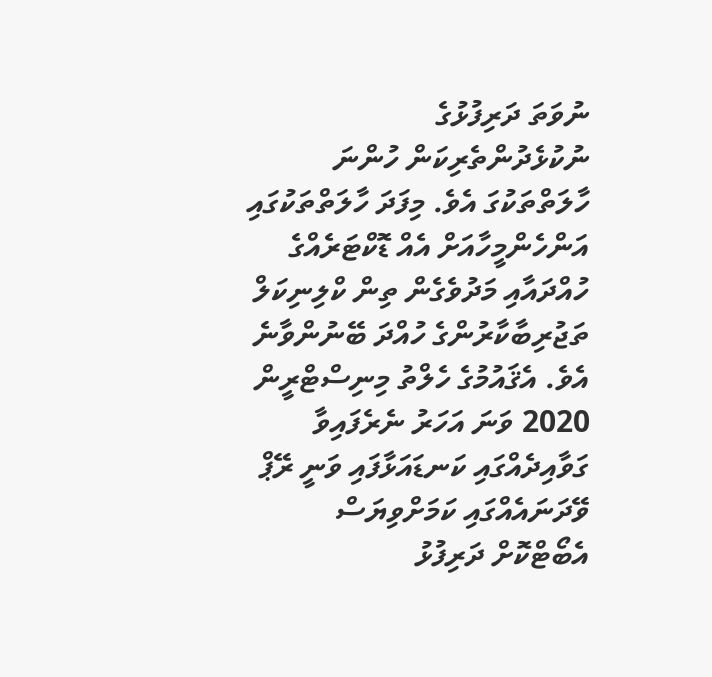ނުވަތަ ދަރިފުޅުގެ ނުކުޅެދުންތެރިކަން ހުންނަ ހާލަތްތަކުގަ އެވެ. މިފަދަ ހާލަތްތަކުގައި އަންހެންމީހާއަށް އެއް ޑޮކްޓަރެއްގެ ހުއްދައާއި މަދުވެގެން ތިން ކްލިނިކަލް ތަޖުރިބާކާރުންގެ ހުއްދަ ބޭނުންވާނެ އެވެ. އެޤައުމުގެ ހެލްތު މިނިސްޓްރީން 2020 ވަނަ އަހަރު ނެރެފައިވާ ގަވާއިދެއްގައި ކަނޑައަޅާފައި ވަނީ ރޭޕް ވޭދަނައެއްގައި ކަމަށްވިޔަސް އެބޯޓްކޮށް ދަރިފުޅު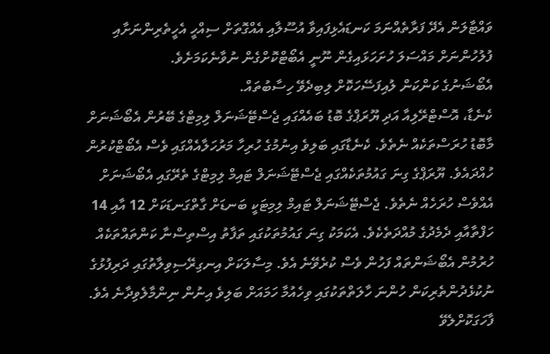ވައްޓާލަން އެދޭ ފަރާތެއްނަމަ ކަނޑައެޅިފައިވާ އުސޫލާއި އެއްގޮތަށް ސިއްހީ އެހީތެރިންނަށާއި ފުލުހުންނަށް މައްސަލަ ހުށަހަޅައިގެން ނޫނީ އެބޯޓްކޮށްގެން ނުވާނެކަމަށެވެ.
އެބޯޝަނުގެ ކަންކަން ލުއިފަސޭހަކޮށް ލިބިދެވޭ ހިސާބުތައް.
ކެނެޑާ، އޮސްޓްރޭލިއާ އަދި ޔޫރަޕްގެ ބޮޑު ބައެއްގައި ޖެސްޓޭޝަނަލް ލިމިޓްގެ ބޭރުން އެބޯޝަނަށް މާބޮޑު ހުރަސްތަކެއް ނެތެވެ. ކެނެޑާގައި ބަލިވެ އިނުމުގެ ހުރިހާ މަރުހަލާއެއްގައި ވެސް އެބޯޓްކުރުން ހުއްދައެވެ. ޔޫރަޕްގެ ގިނަ ގައުމުތަކެއްގައި ޖެސްޓޭޝަނަލް ޓައިމް ލިމިޓްގެ ތެރޭގައި އެބޯޝަނަށް އެއްވެސް ހުރަހެއް ނެތެވެ. ޖެސްޓޭޝަނަލް ޓައިމް ލިމިޓަކީ ބަނޑަށް ގާތްގަނޑަކަށް 12 އާއި 14 ހަފްތާއާއި ދެމެދުގެ މުއްދަތެކެވެ. އެކަމަކު ގިނަ ގައުމުތަކުގައި ތަފާތު އިސްތިސްނާ ކަންތައްތަކެއް ހުރުމުން އެބޯޝަންތައް ފަހުން ވެސް ކުރެވޭނެ އެވެ. މިސާލަކަށް އިނގިރޭސިވިލާތުގައި ދަރިފުޅުގެ ނުކުޅެދުންތެރިކަން ހުންނަ ހާލަތްތަކުގައި ވިހެއުމާ ހަމައަށް ބަލިވެ އިނުން ނިންމާލެވިދާނެ އެވެ.
ފާހަގަކޮށްލެވޭ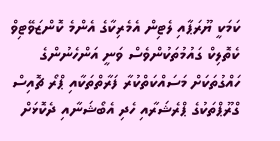ކަމަކީ ޔޫރަޕާއި ލެޓިން އެމެރިކާގެ އެންމެ ކޮންޒަވޭޓިވް ކެތޮލިކް ގައުމުތަކުންވެސް ވަނީ އަންހެނުންގެ ހައްގުތަކަށް މަސައްކަތްކުރާ ފަރާތްތަކާއި ޕްރޯ ޗޮއިސް ގްރޫޕްތަކުގެ ޕްރެޝަރާއި ހެދި އެބޯޝަނާއި ދެކޮޅަށް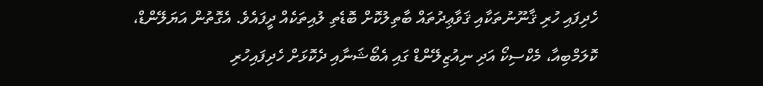ހެދިފައި ހުރި ޤާނޫނުތަކާއި ޤަވާޢިދުތައް ބާތިލުކޮށް ބޮޑެތި ލުއިތަކެއް ދީފައެވެ. އެގޮތުން އަޔަލޭންޑް، ކޮލަމްބިއާ، މެކްސިކޯ އަދި ނިއުޒިލޭންޑް ގައި އެބޯޝަނާއި ދެކޮޅަށް ހެދިފައިހުރި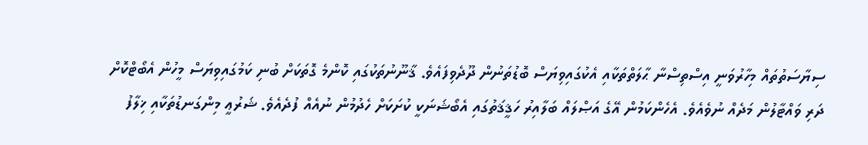ސިޔާސަތުތައް މިހާރުވަނީ އިސްތިސްނާ ޙާލަތްތަކާއި އެކުގައިވިޔަސް ބޮޑުތަނުން ދޫދެވިފައެވެ. ޤާނޫނުތަކުގައި ކޮންމެ ގޮތަކަށް ބުނި ކަމުގައިވިޔަސް މީހުން އެބޯޓްކޮށް ދަރި ވައްޓާލުން މަދެއް ނުވެއެވެ. އެހެންކަމުން އޭގެ އަޞްލައް ބަލާއިރު ހަޤީޤަތުގައި އެބޯޝަނަކީ ކުށަކަށް ހެދުމުން ނުއެއް ފުދެއެވެ. ޝަރުޢީ މިންގަނޑުތަކާއި ޚިލާފު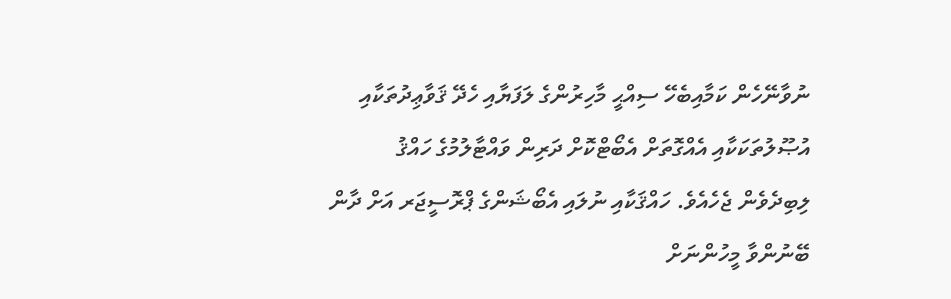ނުވާނޭހެން ކަމާއިބެހޭ ސިއްޙީ މާހިރުންގެ ލަފަޔާއި ހެދޭ ޤަވާޢިދުތަކާއި އުޞޫލުތަކަކާއި އެއްގޮތަށް އެބޯޓްކޮށް ދަރިން ވައްޓާލުމުގެ ހައްޤު ލިބިދެވެން ޖެހެއެވެ. ހައްޤަކާއި ނުލައި އެބޯޝަންގެ ޕްރޮސީޖަރ އަށް ދާން ބޭނުންވާ މީހުންނަށް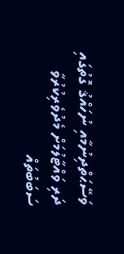ވަސޭޙަތްދިނުމާއި ނުހައްޤު ގޮތުގައި ދަރި ވައްޓާލުމަށް މެދުވެރިކުރުވާ ސަބަބުތައް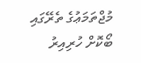މުޖްތަމަޢުގެ ތެރޭގައި ބޯކޮށް ހުރިއިރު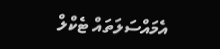އެމައްސަލަތައް ޓެކްލް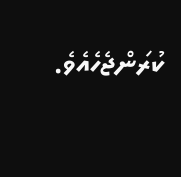ކުރަންޖެހެއެވެ.